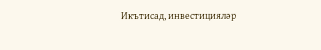Икътисад, инвестицияләр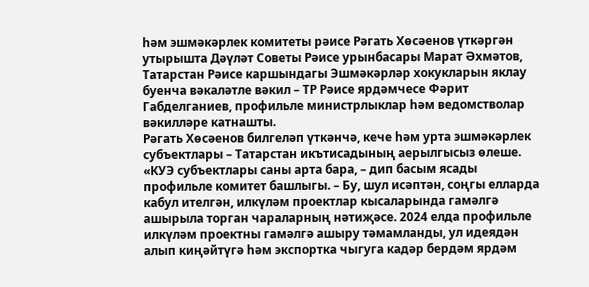һәм эшмәкәрлек комитеты рәисе Рәгать Хөсәенов үткәргән утырышта Дәүләт Советы Рәисе урынбасары Марат Әхмәтов, Татарстан Рәисе каршындагы Эшмәкәрләр хокукларын яклау буенча вәкаләтле вәкил – ТР Рәисе ярдәмчесе Фәрит Габделганиев, профильле министрлыклар һәм ведомстволар вәкилләре катнашты.
Рәгать Хөсәенов билгеләп үткәнчә, кече һәм урта эшмәкәрлек субъектлары – Татарстан икътисадының аерылгысыз өлеше. «КУЭ субъектлары саны арта бара, – дип басым ясады профильле комитет башлыгы. – Бу, шул исәптән, соңгы елларда кабул ителгән, илкүләм проектлар кысаларында гамәлгә ашырыла торган чараларның нәтиҗәсе. 2024 елда профильле илкүләм проектны гамәлгә ашыру тәмамланды, ул идеядән алып киңәйтүгә һәм экспортка чыгуга кадәр бердәм ярдәм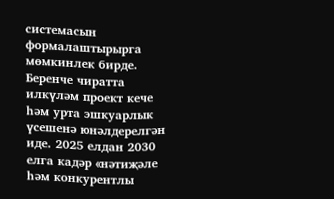системасын формалаштырырга мөмкинлек бирде. Беренче чиратта илкүләм проект кече һәм урта эшкуарлык үсешенә юнәлдерелгән иде. 2025 елдан 2030 елга кадәр «нәтиҗәле һәм конкурентлы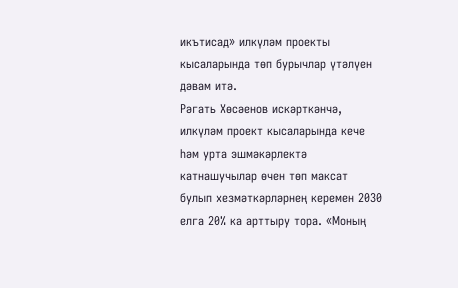икътисад» илкүләм проекты кысаларында төп бурычлар үтәлүен дәвам итә.
Рәгать Хөсәенов искәрткәнчә, илкүләм проект кысаларында кече һәм урта эшмәкәрлектә катнашучылар өчен төп максат булып хезмәткәрләрнең керемен 2030 елга 20% ка арттыру тора. «Моның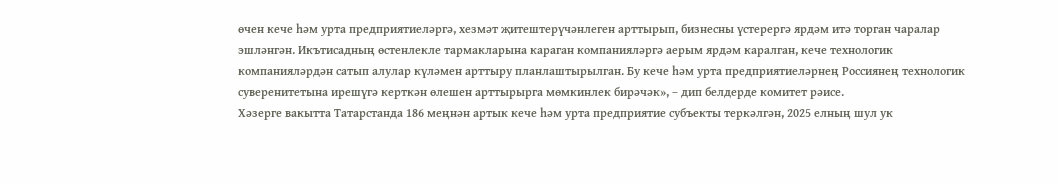өчен кече һәм урта предприятиеләргә, хезмәт җитештерүчәнлеген арттырып, бизнесны үстерергә ярдәм итә торган чаралар эшләнгән. Икътисадның өстенлекле тармакларына караган компанияләргә аерым ярдәм каралган, кече технологик компанияләрдән сатып алулар күләмен арттыру планлаштырылган. Бу кече һәм урта предприятиеләрнең Россиянең технологик суверенитетына ирешүгә керткән өлешен арттырырга мөмкинлек бирәчәк», – дип белдерде комитет рәисе.
Хәзерге вакытта Татарстанда 186 меңнән артык кече һәм урта предприятие субъекты теркәлгән, 2025 елның шул ук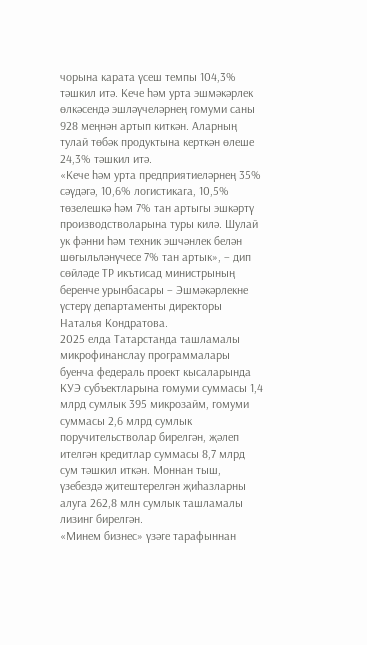чорына карата үсеш темпы 104,3% тәшкил итә. Кече һәм урта эшмәкәрлек өлкәсендә эшләүчеләрнең гомуми саны 928 меңнән артып киткән. Аларның тулай төбәк продуктына керткән өлеше 24,3% тәшкил итә.
«Кече һәм урта предприятиеләрнең 35% сәүдәгә, 10,6% логистикага, 10,5% төзелешкә һәм 7% тан артыгы эшкәртү производстволарына туры килә. Шулай ук фәнни һәм техник эшчәнлек белән шөгыльләнүчесе 7% тан артык», – дип сөйләде ТР икътисад министрының беренче урынбасары – Эшмәкәрлекне үстерү департаменты директоры Наталья Кондратова.
2025 елда Татарстанда ташламалы микрофинанслау программалары буенча федераль проект кысаларында КУЭ субъектларына гомуми суммасы 1,4 млрд сумлык 395 микрозайм, гомуми суммасы 2,6 млрд сумлык поручительстволар бирелгән, җәлеп ителгән кредитлар суммасы 8,7 млрд сум тәшкил иткән. Моннан тыш, үзебездә җитештерелгән җиһазларны алуга 262,8 млн сумлык ташламалы лизинг бирелгән.
«Минем бизнес» үзәге тарафыннан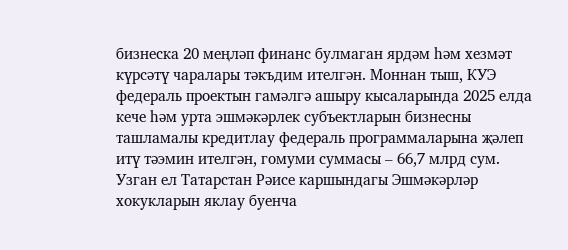бизнеска 20 меңләп финанс булмаган ярдәм һәм хезмәт күрсәтү чаралары тәкъдим ителгән. Моннан тыш, КУЭ федераль проектын гамәлгә ашыру кысаларында 2025 елда кече һәм урта эшмәкәрлек субъектларын бизнесны ташламалы кредитлау федераль программаларына җәлеп итү тәэмин ителгән, гомуми суммасы – 66,7 млрд сум.
Узган ел Татарстан Рәисе каршындагы Эшмәкәрләр хокукларын яклау буенча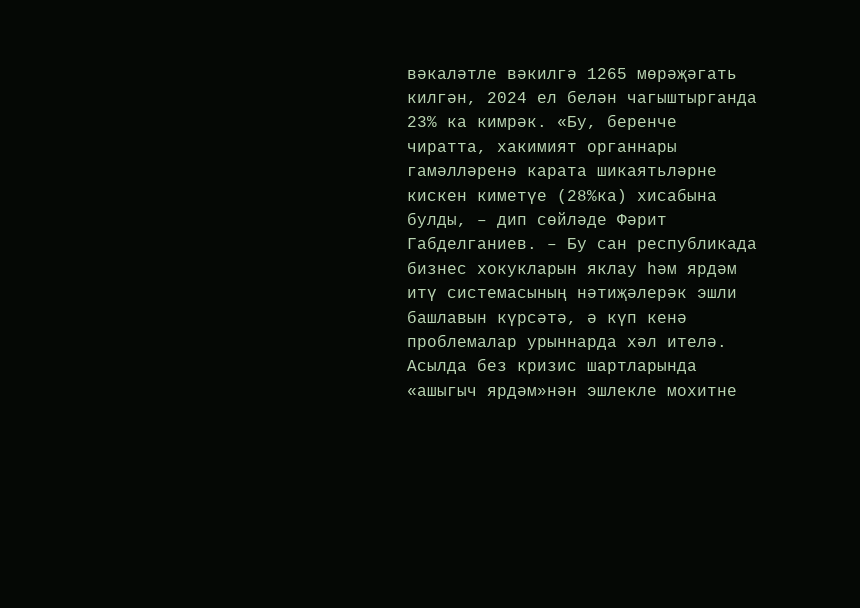вәкаләтле вәкилгә 1265 мөрәҗәгать килгән, 2024 ел белән чагыштырганда 23% ка кимрәк. «Бу, беренче чиратта, хакимият органнары гамәлләренә карата шикаятьләрне кискен киметүе (28%ка) хисабына булды, – дип сөйләде Фәрит Габделганиев. – Бу сан республикада бизнес хокукларын яклау һәм ярдәм итү системасының нәтиҗәлерәк эшли башлавын күрсәтә, ә күп кенә проблемалар урыннарда хәл ителә. Асылда без кризис шартларында «ашыгыч ярдәм»нән эшлекле мохитне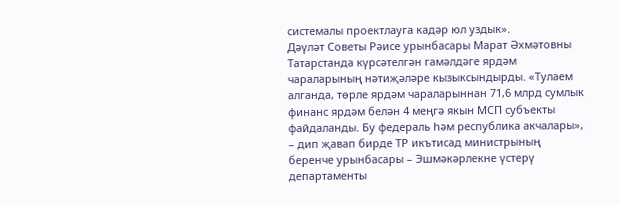системалы проектлауга кадәр юл уздык».
Дәүләт Советы Рәисе урынбасары Марат Әхмәтовны Татарстанда күрсәтелгән гамәлдәге ярдәм чараларының нәтиҗәләре кызыксындырды. «Тулаем алганда, төрле ярдәм чараларыннан 71,6 млрд сумлык финанс ярдәм белән 4 меңгә якын МСП субъекты файдаланды. Бу федераль һәм республика акчалары», – дип җавап бирде ТР икътисад министрының беренче урынбасары – Эшмәкәрлекне үстерү департаменты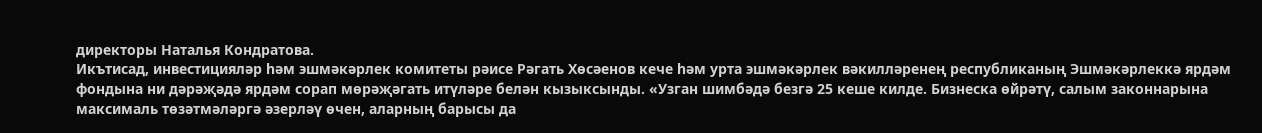директоры Наталья Кондратова.
Икътисад, инвестицияләр һәм эшмәкәрлек комитеты рәисе Рәгать Хөсәенов кече һәм урта эшмәкәрлек вәкилләренең республиканың Эшмәкәрлеккә ярдәм фондына ни дәрәҗәдә ярдәм сорап мөрәҗәгать итүләре белән кызыксынды. «Узган шимбәдә безгә 25 кеше килде. Бизнеска өйрәтү, салым законнарына максималь төзәтмәләргә әзерләү өчен, аларның барысы да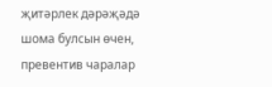җитәрлек дәрәҗәдә шома булсын өчен, превентив чаралар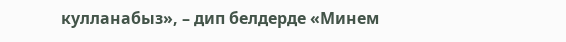кулланабыз», – дип белдерде «Минем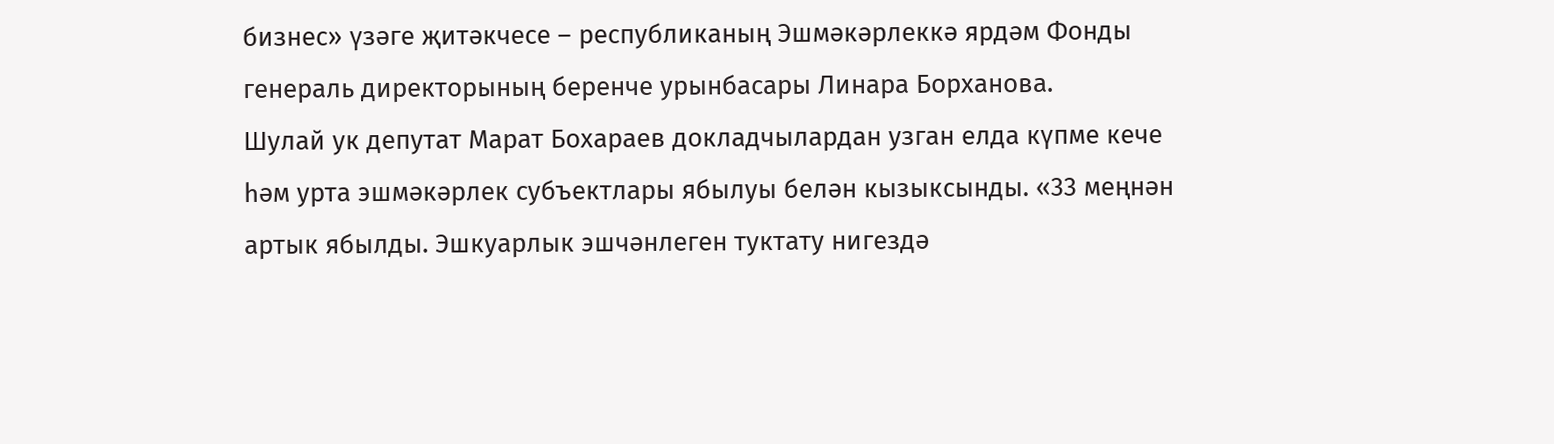бизнес» үзәге җитәкчесе – республиканың Эшмәкәрлеккә ярдәм Фонды генераль директорының беренче урынбасары Линара Борханова.
Шулай ук депутат Марат Бохараев докладчылардан узган елда күпме кече һәм урта эшмәкәрлек субъектлары ябылуы белән кызыксынды. «33 меңнән артык ябылды. Эшкуарлык эшчәнлеген туктату нигездә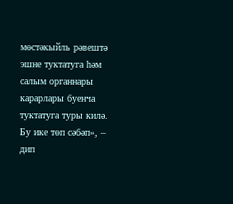мөстәкыйль рәвештә эшне туктатуга һәм салым органнары карарлары буенча туктатуга туры килә. Бу ике төп сәбәп», – дип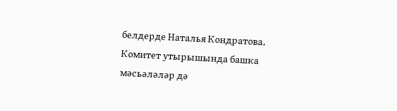белдерде Наталья Кондратова.
Комитет утырышында башка мәсьәләләр дә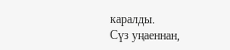каралды.
Сүз уңаеннан,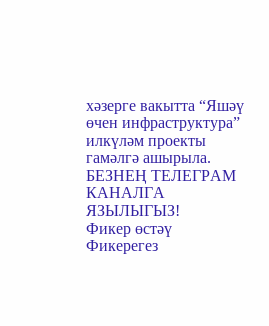хәзерге вакытта “Яшәү өчен инфраструктура” илкүләм проекты гамәлгә ашырыла.
БЕЗНЕҢ ТЕЛЕГРАМ КАНАЛГА ЯЗЫЛЫГЫЗ!
Фикер өстәү
Фикерегез